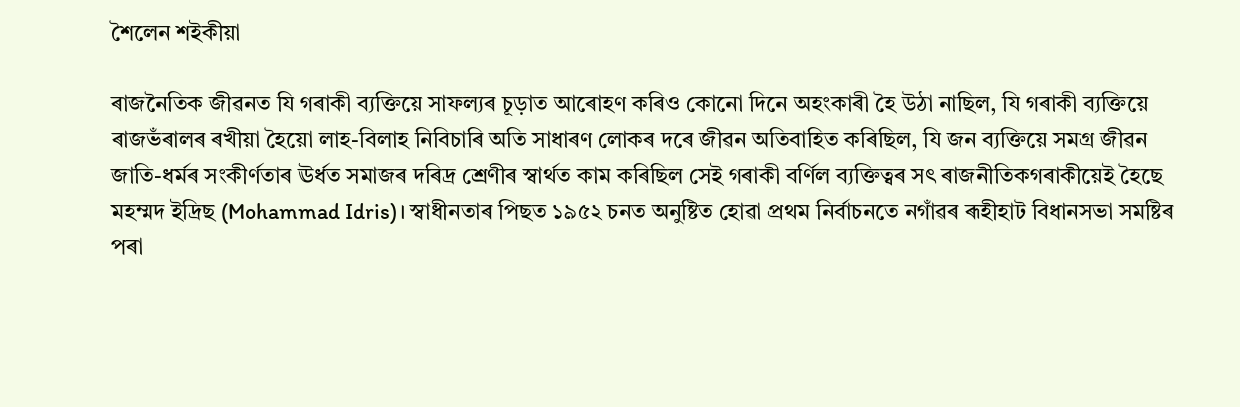শৈলেন শইকীয়া

ৰাজনৈতিক জীৱনত যি গৰাকী ব্যক্তিয়ে সাফল্যৰ চূড়াত আৰোহণ কৰিও কোনো দিনে অহংকাৰী হৈ উঠা নাছিল, যি গৰাকী ব্যক্তিয়ে ৰাজভঁৰালৰ ৰখীয়া হৈয়ো লাহ-বিলাহ নিবিচাৰি অতি সাধাৰণ লোকৰ দৰে জীৱন অতিবাহিত কৰিছিল, যি জন ব্যক্তিয়ে সমগ্ৰ জীৱন জাতি-ধৰ্মৰ সংকীর্ণতাৰ ঊৰ্ধত সমাজৰ দৰিদ্ৰ শ্ৰেণীৰ স্বাৰ্থত কাম কৰিছিল সেই গৰাকী বর্ণিল ব্যক্তিত্বৰ সৎ ৰাজনীতিকগৰাকীয়েই হৈছে মহম্মদ ইদ্রিছ (Mohammad Idris)। স্বাধীনতাৰ পিছত ১৯৫২ চনত অনুষ্টিত হোৱা প্ৰথম নিৰ্বাচনতে নগাঁৱৰ ৰূহীহাট বিধানসভা সমষ্টিৰ পৰা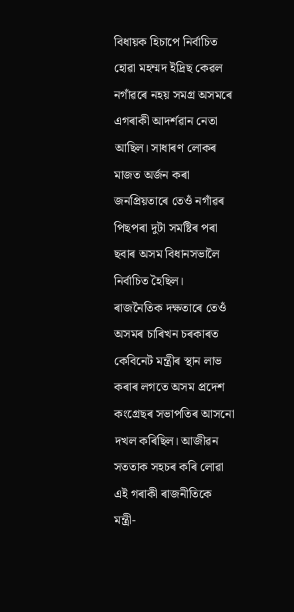বিধায়ক হিচাপে নিৰ্বাচিত হোৱা মহম্মদ ইদ্ৰিছ কেৱল নগাঁৱৰে নহয় সমগ্ৰ অসমৰে এগৰাকী আদর্শৱান নেতা আছিল। সাধাৰণ লোকৰ মাজত অৰ্জন কৰা জনপ্ৰিয়তাৰে তেওঁ নগাঁৱৰ পিছপৰা দুটা সমষ্টিৰ পৰা ছবাৰ অসম বিধানসভালৈ নির্বাচিত হৈছিল। ৰাজনৈতিক দক্ষতাৰে তেওঁ অসমৰ চাৰিখন চৰকাৰত কেবিনেট মন্ত্ৰীৰ স্থান লাভ কৰাৰ লগতে অসম প্রদেশ কংগ্ৰেছৰ সভাপতিৰ আসনো দখল কৰিছিল। আজীৱন সততাক সহচৰ কৰি লোৱা এই গৰাকী ৰাজনীতিকে মন্ত্ৰী-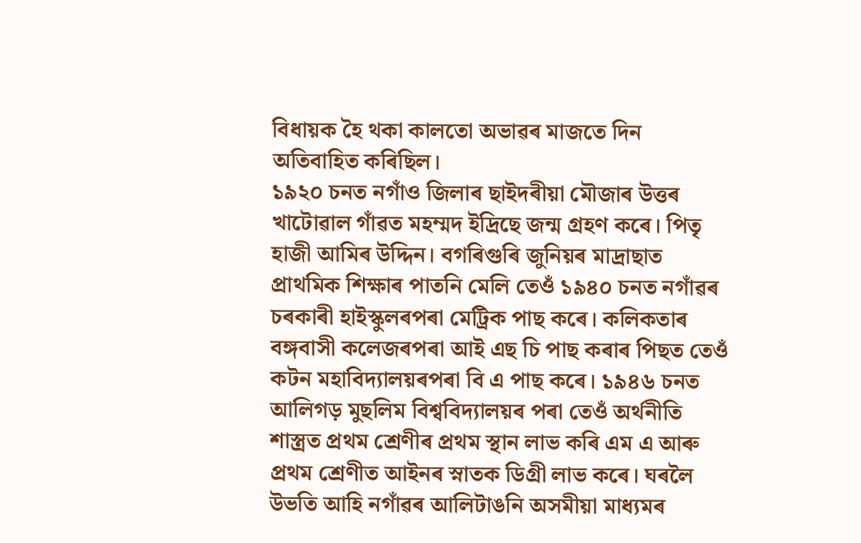বিধায়ক হৈ থকা কালতো অভাৱৰ মাজতে দিন অতিবাহিত কৰিছিল।
১৯২০ চনত নগাঁও জিলাৰ ছাইদৰীয়া মৌজাৰ উত্তৰ খাটোৱাল গাঁৱত মহম্মদ ইদ্রিছে জন্ম গ্রহণ কৰে। পিতৃ হাজী আমিৰ উদ্দিন। বগৰিগুৰি জুনিয়ৰ মাদ্ৰাছাত প্রাথমিক শিক্ষাৰ পাতনি মেলি তেওঁ ১৯৪০ চনত নগাঁৱৰ চৰকাৰী হাইস্কুলৰপৰা মেট্ৰিক পাছ কৰে। কলিকতাৰ বঙ্গবাসী কলেজৰপৰা আই এছ চি পাছ কৰাৰ পিছত তেওঁ কটন মহাবিদ্যালয়ৰপৰা বি এ পাছ কৰে। ১৯৪৬ চনত আলিগড় মুছলিম বিশ্ববিদ্যালয়ৰ পৰা তেওঁ অর্থনীতি শাস্ত্রত প্রথম শ্ৰেণীৰ প্ৰথম স্থান লাভ কৰি এম এ আৰু প্ৰথম শ্ৰেণীত আইনৰ স্নাতক ডিগ্রী লাভ কৰে। ঘৰলৈ উভতি আহি নগাঁৱৰ আলিটাঙনি অসমীয়া মাধ্যমৰ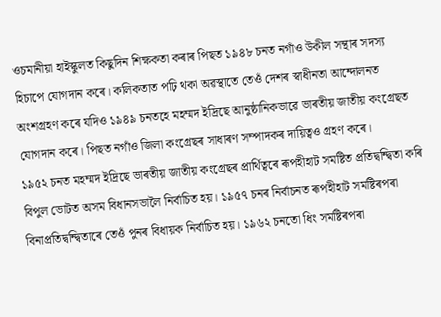ওচমানীয়া হাইস্কুলত কিছুদিন শিক্ষকতা কৰাৰ পিছত ১৯৪৮ চনত নগাঁও উকীল সন্থাৰ সদস্য হিচাপে যোগদান কৰে। কলিকতাত পঢ়ি থকা অৱস্থাতে তেওঁ দেশৰ স্বাধীনতা আন্দোলনত অংশগ্রহণ কৰে যদিও ১৯৪৯ চনতহে মহম্মদ ইদ্রিছে আনুষ্ঠানিকভাৱে ভাৰতীয় জাতীয় কংগ্ৰেছত যোগদান কৰে। পিছত নগাঁও জিলা কংগ্ৰেছৰ সাধাৰণ সম্পাদকৰ দায়িত্বও গ্রহণ কৰে।
১৯৫২ চনত মহম্মদ ইদ্রিছে ভাৰতীয় জাতীয় কংগ্ৰেছৰ প্ৰাৰ্থিত্বৰে ৰূপহীহাট সমষ্টিত প্রতিদ্বন্দ্বিতা কৰি বিপুল ভোটত অসম বিধানসভালৈ নির্বাচিত হয়। ১৯৫৭ চনৰ নিৰ্বাচনত ৰূপহীহাট সমষ্টিৰপৰা বিনাপ্রতিদ্বন্দ্বিতাৰে তেওঁ পুনৰ বিধায়ক নির্বাচিত হয়। ১৯৬২ চনতো ধিং সমষ্টিৰপৰা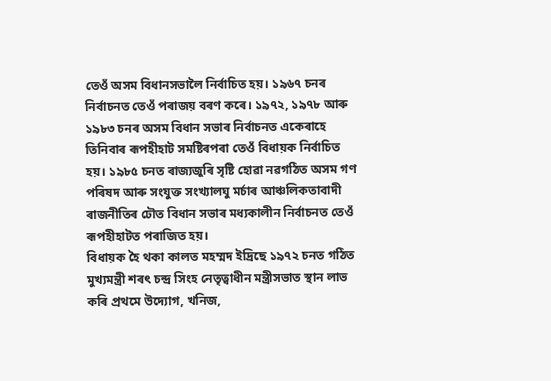তেওঁ অসম বিধানসভালৈ নির্বাচিত হয়। ১৯৬৭ চনৰ নিৰ্বাচনত তেওঁ পৰাজয় বৰণ কৰে। ১৯৭২, ১৯৭৮ আৰু ১৯৮৩ চনৰ অসম বিধান সভাৰ নিৰ্বাচনত একেৰাহে তিনিবাৰ ৰূপহীহাট সমষ্টিৰপৰা তেওঁ বিধায়ক নির্বাচিত হয়। ১৯৮৫ চনত ৰাজ্যজুৰি সৃষ্টি হোৱা নৱগঠিত অসম গণ পৰিষদ আৰু সংযুক্ত সংখ্যালঘু মৰ্চাৰ আঞ্চলিকতাবাদী ৰাজনীতিৰ ঢৌত বিধান সভাৰ মধ্যকালীন নির্বাচনত তেওঁ ৰূপহীহাটত পৰাজিত হয়।
বিধায়ক হৈ থকা কালত মহম্মদ ইদ্রিছে ১৯৭২ চনত গঠিত মুখ্যমন্ত্ৰী শৰৎ চন্দ্র সিংহ নেতৃত্বাধীন মন্ত্রীসভাত স্থান লাভ কৰি প্ৰথমে উদ্যোগ, খনিজ,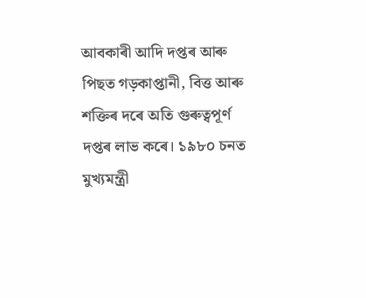আবকাৰী আদি দপ্তৰ আৰু পিছত গড়কাপ্তানী, বিত্ত আৰু শক্তিৰ দৰে অতি গুৰুত্বপূৰ্ণ দপ্তৰ লাভ কৰে। ১৯৮০ চনত মুখ্যমন্ত্রী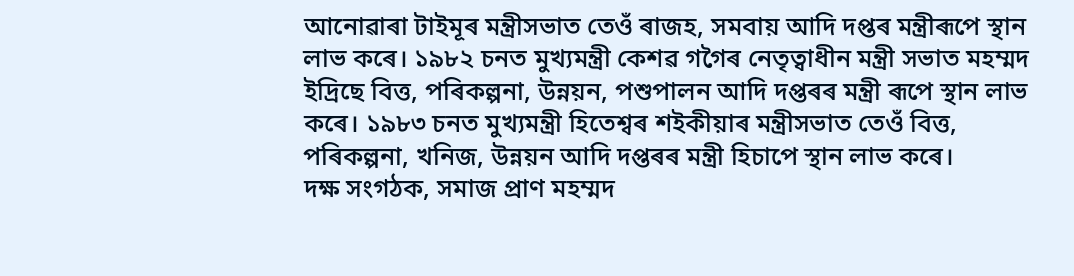আনোৱাৰা টাইমূৰ মন্ত্রীসভাত তেওঁ ৰাজহ, সমবায় আদি দপ্তৰ মন্ত্ৰীৰূপে স্থান লাভ কৰে। ১৯৮২ চনত মুখ্যমন্ত্রী কেশৱ গগৈৰ নেতৃত্বাধীন মন্ত্রী সভাত মহম্মদ ইদ্রিছে বিত্ত, পৰিকল্পনা, উন্নয়ন, পশুপালন আদি দপ্তৰৰ মন্ত্ৰী ৰূপে স্থান লাভ কৰে। ১৯৮৩ চনত মুখ্যমন্ত্রী হিতেশ্বৰ শইকীয়াৰ মন্ত্রীসভাত তেওঁ বিত্ত, পৰিকল্পনা, খনিজ, উন্নয়ন আদি দপ্তৰৰ মন্ত্ৰী হিচাপে স্থান লাভ কৰে।
দক্ষ সংগঠক, সমাজ প্রাণ মহম্মদ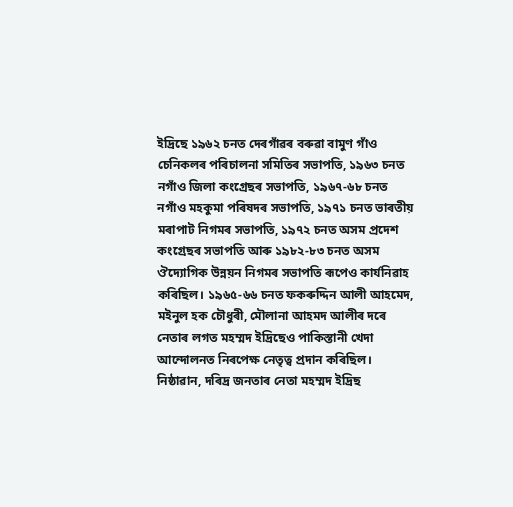ইদ্রিছে ১৯৬২ চনত দেৰগাঁৱৰ বৰুৱা বামুণ গাঁও চেনিকলৰ পৰিচালনা সমিতিৰ সভাপতি, ১৯৬৩ চনত নগাঁও জিলা কংগ্ৰেছৰ সভাপতি, ১৯৬৭-৬৮ চনত নগাঁও মহকুমা পৰিষদৰ সভাপতি, ১৯৭১ চনত ভাৰতীয় মৰাপাট নিগমৰ সভাপতি, ১৯৭২ চনত অসম প্রদেশ কংগ্ৰেছৰ সভাপতি আৰু ১৯৮২-৮৩ চনত অসম ঔদ্যোগিক উন্নয়ন নিগমৰ সভাপতি ৰূপেও কার্যনিৱাহ কৰিছিল। ১৯৬৫-৬৬ চনত ফকৰুদ্দিন আলী আহমেদ, মইনুল হক চৌধুৰী, মৌলানা আহমদ আলীৰ দৰে নেতাৰ লগত মহম্মদ ইদ্রিছেও পাকিস্তানী খেদা আন্দোলনত নিৰপেক্ষ নেতৃত্ব প্রদান কৰিছিল।
নিষ্ঠাৱান, দৰিদ্ৰ জনতাৰ নেতা মহম্মদ ইদ্রিছ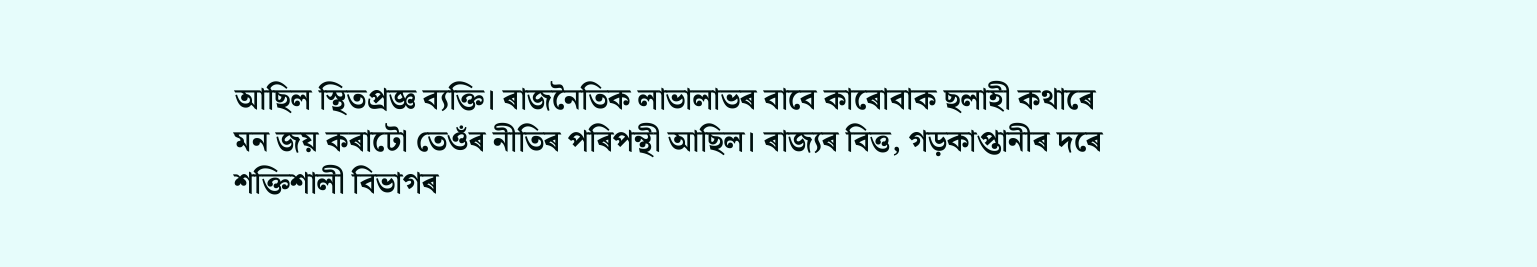আছিল স্থিতপ্রজ্ঞ ব্যক্তি। ৰাজনৈতিক লাভালাভৰ বাবে কাৰোবাক ছলাহী কথাৰে মন জয় কৰাটো তেওঁৰ নীতিৰ পৰিপন্থী আছিল। ৰাজ্যৰ বিত্ত, গড়কাপ্তানীৰ দৰে শক্তিশালী বিভাগৰ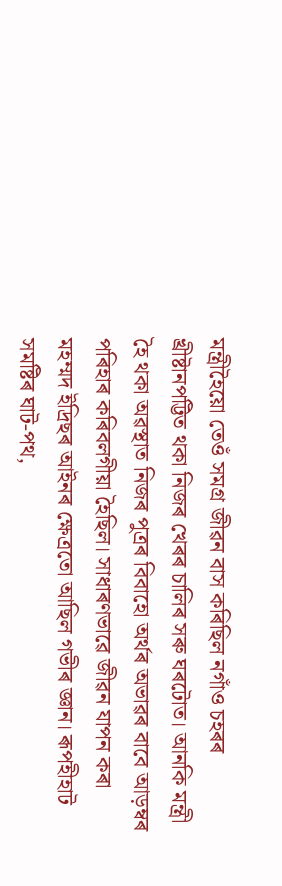মন্ত্ৰীহৈয়ো তেওঁ সমগ্র জীৱন বাস কৰিছিল নগাঁও চহৰৰ খ্ৰীষ্টানপট্টিত থকা নিজৰ খেৰৰ চালিৰ সৰু ঘৰটোত। আনকি মন্ত্ৰী হৈ থকা অৱস্থাত নিজৰ পুত্ৰৰ বিবাহো অৰ্থৰ অভাৱৰ বাবে আড়ম্বৰ পৰিহাৰ কৰিবলগীয়া হৈছিল। সাধাৰণভাৱে জীৱন যাপন কৰা মহম্মদ ইদ্রিছৰ আইনৰ ক্ষেত্ৰতো আছিল গভীৰ জ্ঞান। ৰূপহীহাট সমষ্টিৰ ঘাট-পথ,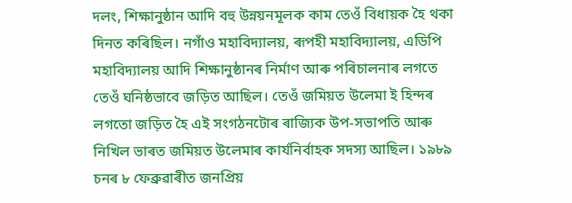দলং, শিক্ষানুষ্ঠান আদি বহু উন্নয়নমূলক কাম তেওঁ বিধায়ক হৈ থকা দিনত কৰিছিল। নগাঁও মহাবিদ্যালয়, ৰূপহী মহাবিদ্যালয়, এডিপি মহাবিদ্যালয় আদি শিক্ষানুষ্ঠানৰ নিৰ্মাণ আৰু পৰিচালনাৰ লগতে তেওঁ ঘনিষ্ঠভাবে জড়িত আছিল। তেওঁ জমিয়ত উলেমা ই হিন্দৰ লগতো জড়িত হৈ এই সংগঠনটোৰ ৰাজ্যিক উপ-সভাপতি আৰু নিখিল ভাৰত জমিয়ত উলেমাৰ কার্যনির্বাহক সদস্য আছিল। ১৯৮৯ চনৰ ৮ ফেব্ৰুৱাৰীত জনপ্ৰিয়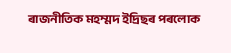ৰাজনীতিক মহম্মদ ইদ্রিছৰ পৰলোক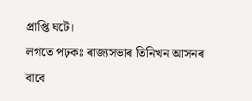প্ৰাপ্তি ঘটে।
লগতে পঢ়কঃ ৰাজ্যসভাৰ তিনিখন আসনৰ বাবে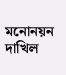মনোনয়ন দাখিল